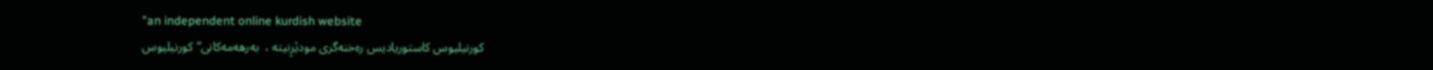"an independent online kurdish website
 كورنیلیوس كاستوریادیس ره‌خنه‌گری‌ مودێڕنیته‌ ،  به‌رهه‌مه‌كانی‌”كورنیلیوس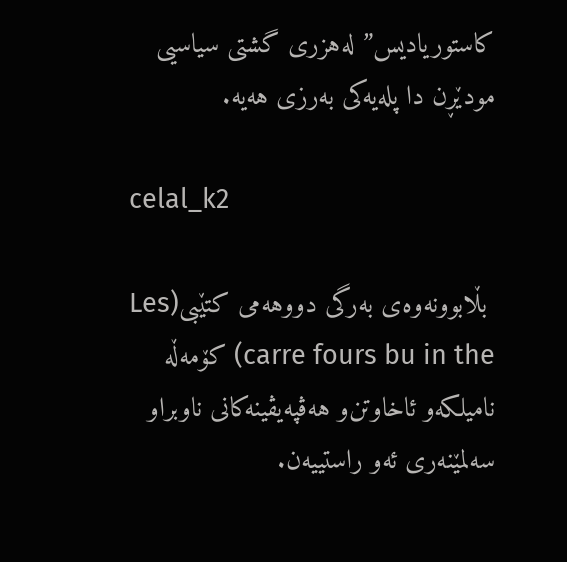كاستوریادیس” له‌هزری‌ گشتی‌ سیاسیی‌ مودێڕن دا پله‌یه‌كی‌ به‌رزی‌ هه‌یه‌.

celal_k2

 بڵابوونه‌وه‌ی‌ به‌رگی‌ دووهه‌می‌ كتێبی‌(Les carre fours bu in the) كۆمه‌ڵه‌ نامیلكه‌‌و ئاخاوتن‌و هه‌ڤپه‌یڤینه‌كانی‌ ناوبراو سه‌لمێنه‌ری‌ ئه‌و راستییه‌ن.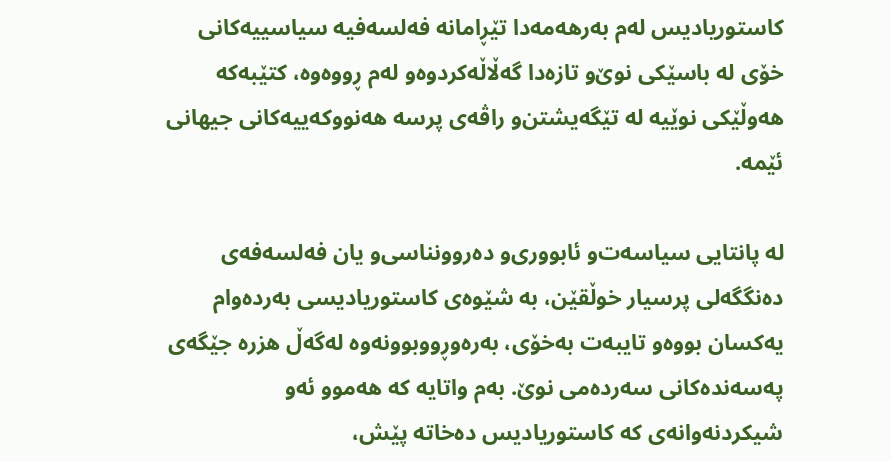كاستوریادیس له‌م به‌رهه‌مه‌دا تێڕامانه‌ فه‌لسه‌فیه‌ سیاسییه‌كانی‌ خۆی‌ له‌ باسێكی‌ نوێ‌‌و تازه‌دا گه‌ڵاڵه‌كردوه‌‌و له‌م ڕووه‌وه‌، كتێبه‌كه‌ هه‌وڵێكی‌ نوێیه‌ له‌ تێگه‌یشتن‌و راڤه‌ی‌ پرسه‌ هه‌نووكه‌ییه‌كانی‌ جیهانی‌ ئێمه‌.

له‌ پانتایی‌ سیاسه‌ت‌و ئابووری‌‌و ده‌روونناسی‌‌و یان فه‌لسه‌فه‌ی‌ ده‌نگگه‌لی‌ پرسیار خوڵقێن، به‌ شێوه‌ی‌ كاستوریادیسی‌ به‌رده‌وام یه‌كسان بووه‌‌و تایبه‌ت به‌خۆی‌، به‌ره‌وڕووبوونه‌وه‌ له‌گه‌ڵ هزره‌ جێگه‌ی‌ په‌سه‌نده‌كانی‌ سه‌رده‌می‌ نوێ. به‌م واتایه‌ كه‌ هه‌موو ئه‌و شیكردنه‌وانه‌ی‌ كه‌ كاستوریادیس ده‌خاته‌ پێش،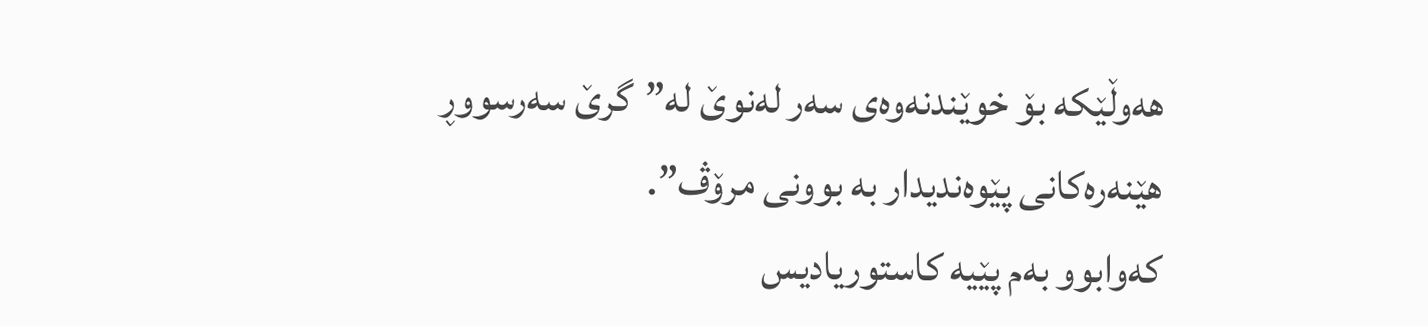هه‌وڵێكه‌ بۆ خوێندنه‌وه‌ی‌ سه‌ر له‌نوێ له‌”گرێ‌ سه‌رسووڕ هێنه‌ره‌كانی‌ پێوه‌ندیدار به‌ بوونی‌ مرۆڤ”.
كه‌وابوو به‌م پێیه‌ كاستوریادیس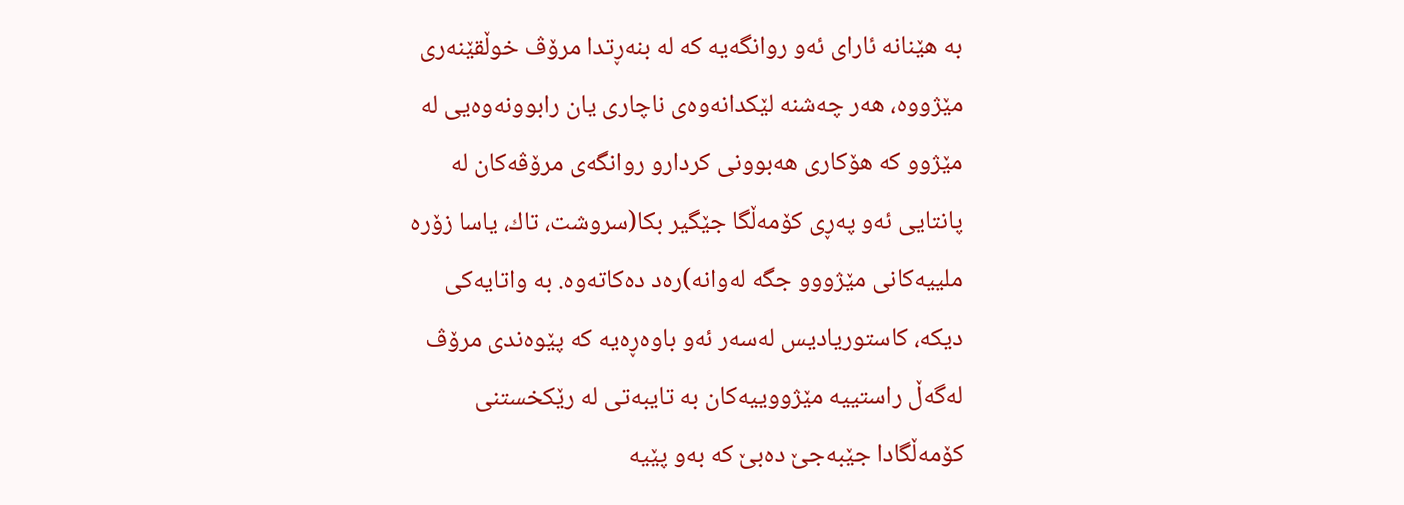به‌ هێنانه‌ ئارای‌ ئه‌و روانگه‌یه‌ كه‌ له‌ بنه‌ڕتدا مرۆڤ خوڵقێنه‌ری‌ مێژووه‌، هه‌ر چه‌شنه‌ لێكدانه‌وه‌ی‌ ناچاری‌ یان رابوونه‌وه‌یی‌ له‌ مێژوو كه‌ هۆكاری‌ هه‌بوونی‌ كردار‌و روانگه‌ی‌ مرۆڤه‌كان له‌ پانتایی‌ ئه‌و په‌ڕی‌ كۆمه‌ڵگا جێگیر بكا(سروشت، تاك، یاسا زۆره‌ ملییه‌كانی‌ مێژوو‌و جگه‌ له‌وانه‌)ره‌د ده‌كاته‌وه‌. به‌ واتایه‌كی‌ دیكه‌، كاستوریادیس له‌سه‌ر ئه‌و باوه‌ڕه‌یه‌ كه‌ پێوه‌ندی‌ مرۆڤ له‌گه‌ڵ راستییه‌ مێژووییه‌كان به‌ تایبه‌تی‌ له‌ رێكخستنی‌ كۆمه‌ڵگادا جێبه‌جێ‌ ده‌بێ‌ كه‌ به‌و پێیه‌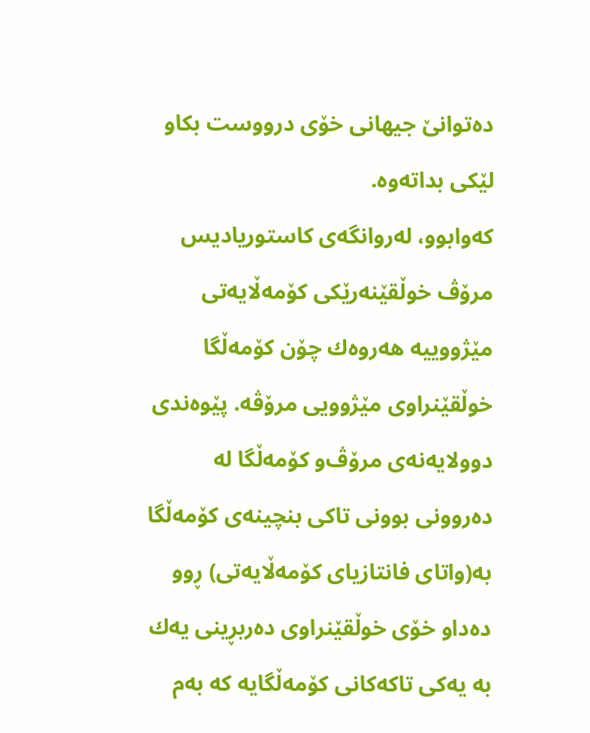ده‌توانێ‌ جیهانی‌ خۆی‌ درووست بكا‌و لێكی‌ بداته‌وه‌.
كه‌وابوو، له‌روانگه‌ی‌ كاستوریادیس مرۆڤ خوڵقێنه‌رێكی‌ كۆمه‌ڵایه‌تی‌ مێژووییه‌ هه‌روه‌ك چۆن كۆمه‌ڵگا خوڵقێنراوی‌ مێژوویی‌ مرۆڤه‌. پێوه‌ندی‌ دوولایه‌نه‌ی‌ مرۆڤ‌و كۆمه‌ڵگا له‌ ده‌روونی‌ بوونی‌ تاكی‌ بنچینه‌ی‌ كۆمه‌ڵگا به‌(واتای‌ فانتازیای‌ كۆمه‌ڵایه‌تی‌) ڕوو ده‌دا‌و خۆی‌ خوڵقێنراوی‌ ده‌ربڕینی‌ یه‌ك به‌ یه‌كی‌ تاكه‌كانی‌ كۆمه‌ڵگایه‌ كه‌ به‌م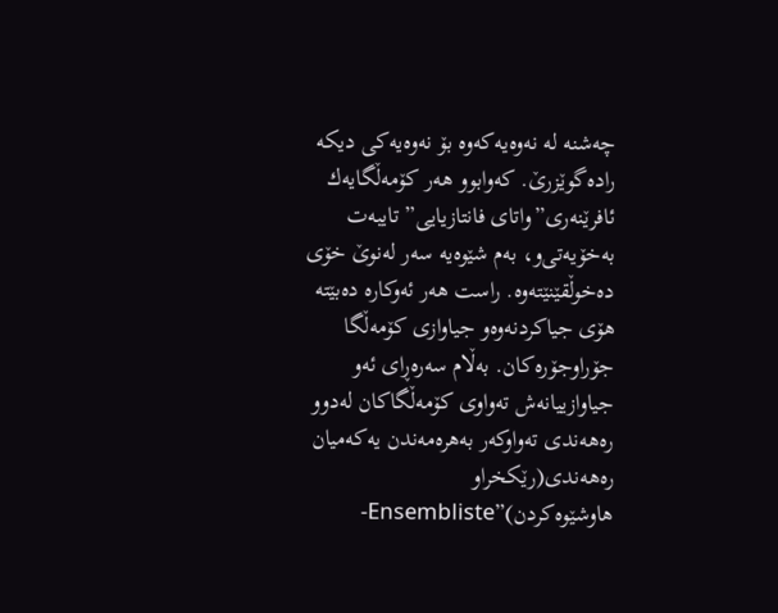چه‌شنه‌ له‌ نه‌وه‌یه‌كه‌وه‌ بۆ نه‌وه‌یه‌كی‌ دیكه‌ راده‌گوێزرێ‌. كه‌وابوو هه‌ر كۆمه‌ڵگایه‌ك ئافرێنه‌ری‌”واتای‌ فانتازیایی‌” تایبه‌ت به‌خۆیه‌تی‌‌و، به‌م شێوه‌یه‌ سه‌ر له‌نوێ‌ خۆی‌ ده‌خوڵقێنێته‌وه‌. راست هه‌ر ئه‌وكاره‌ ده‌بێته‌ هۆی‌ جیاكردنه‌وه‌‌و جیاوازی‌ كۆمه‌ڵگا جۆراوجۆره‌كان. به‌ڵام سه‌ره‌ڕای‌ ئه‌و جیاوازییانه‌ش ته‌واوی‌ كۆمه‌ڵگاكان له‌دوو ره‌هه‌ندی‌ ته‌واوكه‌ر به‌هره‌مه‌ندن یه‌كه‌میان ره‌هه‌ندی‌(رێكخراو هاوشێوه‌كردن)”Ensembliste-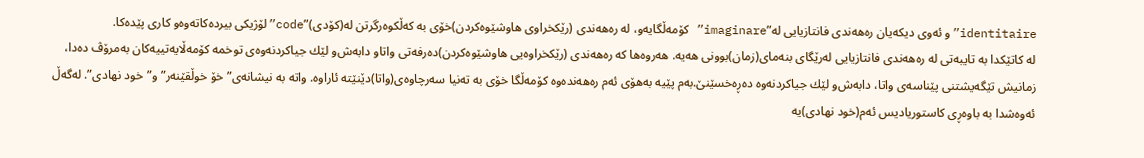identitaire”و ئه‌وی دیكه‌یان ره‌هه‌ندی‌ فانتازیایی‌ له‌”imaginare” كۆمه‌ڵگایه‌‌و، له‌ ره‌هه‌ندی‌ (رێكخراوی‌ هاوشێوه‌كردن)خۆی‌ به‌ كه‌ڵكوه‌رگرتن له‌(كۆدی‌)”code”لۆژیكی‌ بیرده‌كاته‌وه‌‌و كاری‌ پێده‌كا.
له‌ كاتێكدا به‌ تایبه‌تی‌ له‌ ره‌هه‌ندی‌ فانتازیایی‌ له‌رێگای‌ بنه‌مای‌(زمان)بوونی‌ هه‌یه‌. هه‌روه‌ها كه‌ ره‌هه‌ندی‌ (رێكخراوه‌یی‌ هاوشێوه‌كردن)ده‌رفه‌تی‌ واتا‌و دابه‌ش‌و لێك جیاكردنه‌وه‌ی‌ توخمه‌ كۆمه‌ڵایه‌تییه‌كان به‌مرۆڤ ده‌دا، زمانیش تێگه‌یشتنی‌ پێناسه‌ی‌ واتا، دابه‌ش‌و لێك جیاكردنه‌وه‌ ده‌ڕه‌خسێنێ‌.به‌م پێیه‌ به‌هۆی‌ ئه‌م ره‌هه‌نده‌وه‌ كۆمه‌ڵگا خۆی‌ به‌ ته‌نیا سه‌رچاوه‌ی‌(واتا)دێنێته‌ ئاراوه‌. واته‌ به‌ نیشانه‌ی‌”خۆ خوڵقێنه‌ر”و”خود نهادی‌”. له‌گه‌ڵ ئه‌وه‌شدا به‌ باوه‌ڕی‌ كاستوریادیس ئه‌م(خود نهادی‌)یه‌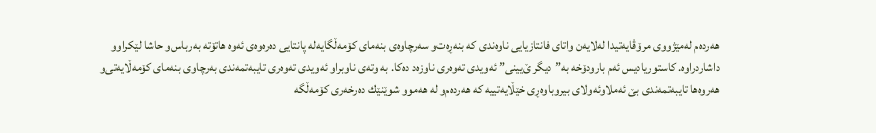هه‌رده‌م له‌مێژووی‌ مرۆڤایه‌تیدا له‌لایه‌ن واتای‌ فانتازیایی‌ ناوه‌ندی‌ كه‌ بنه‌ڕه‌ت‌و سه‌رچاوه‌ی‌ بنه‌مای‌ كۆمه‌ڵگایه‌له‌ پانتایی‌ ده‌ره‌وه‌ی‌ ئه‌وه‌ هاتۆته‌ به‌رباس‌و حاشا لێكراوو داشاردراوه‌. كاستوریادیس ئه‌م بارودۆخه‌ به‌”دیگر ێ‌یینی‌” ئه‌ویدی‌ ته‌وه‌ری‌ ناوزه‌د ده‌كا. به‌ وته‌ی‌ ناوبراو ئه‌ویدی‌ ته‌وه‌ری‌ تایبه‌تمه‌ندی‌ به‌رچاوی‌ بنه‌مای‌ كۆمه‌ڵایه‌تی‌‌و هه‌روه‌ها تایبه‌تمه‌ندی‌ بێ‌ ئه‌ملاوئه‌ولای‌ بیروباوه‌ڕی‌ خێڵایه‌تییه‌ كه‌ هه‌رده‌م‌و له‌ هه‌موو شوێنێك ده‌رخه‌ری‌ كۆمه‌ڵگه‌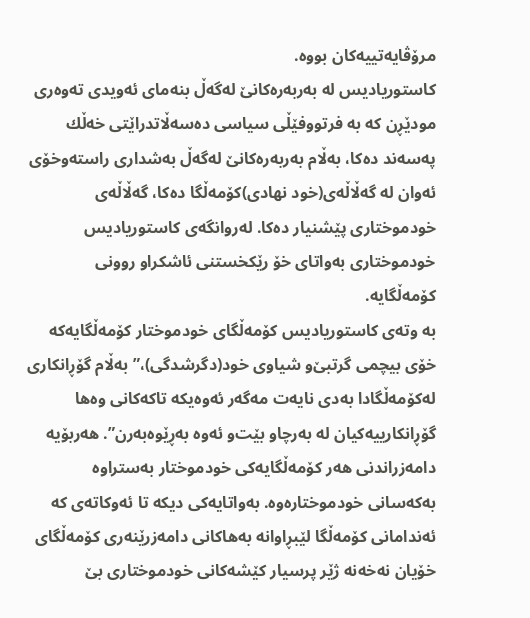مرۆڤایه‌تییه‌كان بووه‌.
كاستوریادیس له‌ به‌ربه‌ره‌كانێ‌ له‌گه‌ڵ بنه‌مای‌ ئه‌ویدی‌ ته‌وه‌ری‌ مودێڕن كه‌ به‌ فرتووفێڵی‌ سیاسی ده‌سه‌ڵاتدراێتی‌ خه‌ڵك په‌سه‌ند ده‌كا، به‌ڵام به‌ربه‌ره‌كانێ‌ له‌گه‌ڵ به‌شداری‌ راسته‌وخۆی‌ ئه‌وان له‌ گه‌ڵاڵه‌ی‌(خود نهادی‌)كۆمه‌ڵگا ده‌كا، گه‌ڵاڵه‌ی‌ خودموختاری‌ پێشنیار ده‌كا. له‌روانگه‌ی‌ كاستوریادیس خودموختاری‌ به‌واتای‌ خۆ رێكخستنی‌ ئاشكرا‌و روونی‌ كۆمه‌ڵگایه‌.
به‌ وته‌ی‌ كاستوریادیس كۆمه‌ڵگای‌ خودموختار كۆمه‌ڵگایه‌كه‌ خۆی‌ بیچمی‌ گرتبێ‌‌و شیاوی‌ خود(دگرشدگی‌)،”به‌ڵام گۆڕانكاری‌ له‌كۆمه‌ڵگادا به‌دی‌ نایه‌ت مه‌گه‌ر ئه‌وه‌یكه‌ تاكه‌كانی‌ وه‌ها گۆڕانكارییه‌كیان له‌ به‌رچاو بێت‌و ئه‌وه‌ به‌ڕێوه‌به‌رن”. هه‌ربۆیه‌ دامه‌زراندنی‌ هه‌ر كۆمه‌ڵگایه‌كی‌ خودموختار به‌ستراوه‌ به‌كه‌سانی‌ خودموختاره‌وه‌. به‌واتایه‌كی‌ دیكه‌ تا ئه‌وكاته‌ی‌ كه‌ ئه‌ندامانی‌ كۆمه‌ڵگا لێبڕاوانه‌ به‌هاكانی‌ دامه‌زرێنه‌ری‌ كۆمه‌ڵگای‌ خۆیان نه‌خه‌نه‌ ژێر پرسیار كێشه‌كانی‌ خودموختاری‌ بێ‌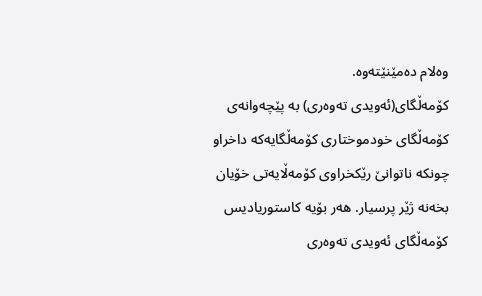وه‌لام ده‌مێنێته‌وه‌.
كۆمه‌ڵگای‌(ئه‌ویدی‌ ته‌وه‌ری‌) به‌ پێچه‌وانه‌ی‌ كۆمه‌ڵگای‌ خودموختاری‌ كۆمه‌ڵگایه‌كه‌ داخراو چونكه‌ ناتوانێ‌ رێكخراوی‌ كۆمه‌ڵایه‌تی‌ خۆیان بخه‌نه‌ ژێر پرسیار. هه‌ر بۆیه‌ كاستوریادیس كۆمه‌ڵگای‌ ئه‌ویدی‌ ته‌وه‌ری‌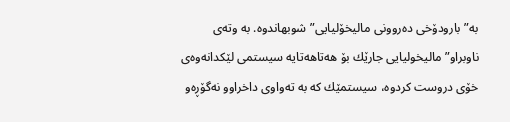به‌”بارودۆخی‌ ده‌روونی‌ مالیخۆلیایی‌” شوبهاندوه‌. به‌ وته‌ی‌ ناوبراو”مالیخولیایی‌ جارێك بۆ هه‌تاهه‌تایه‌ سیستمی‌ لێكدانه‌وه‌ی‌ خۆی‌ دروست كردوه‌، سیستمێك كه‌ به‌ ته‌واوی‌ داخراو‌و نه‌گۆڕه‌‌و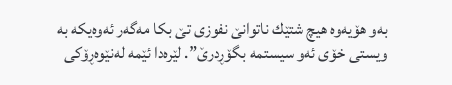به‌و هۆیه‌وه‌ هیچ شتێك ناتوانێ‌ نفوزی‌ تێ‌ بكا مه‌گه‌ر ئه‌وه‌یكه‌ به‌ ویستی‌ خۆی‌ ئه‌و سیستمه‌ بگۆڕدرێ‌”. لێره‌دا ئێمه‌ له‌نێوه‌ڕۆكی‌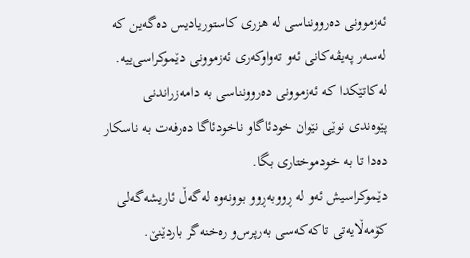ئه‌زموونی‌ ده‌روونناسی‌ له‌ هزری‌ كاستوریادیس ده‌گه‌ین كه‌ له‌سه‌ر په‌یڤه‌كانی‌ ئه‌و ته‌واوكه‌ری‌ ئه‌زموونی‌ دێموكراسی‌ییه‌. له‌كاتێكدا كه‌ ئه‌زموونی‌ ده‌روونناسی‌ به‌ دامه‌زراندنی‌ پێوه‌ندی‌ نوێی‌ نێوان خودئاگا‌و ناخودئاگا ده‌رفه‌ت به‌ ناسكار ده‌دا تا به‌ خودموختاری‌ بگا.
دێموكراسیش ئه‌و له‌ ڕووبه‌ڕوو بوونه‌وه‌ له‌گه‌ڵ ئاریشه‌گه‌لی‌ كۆمه‌ڵایه‌تی‌ تاكه‌كه‌سی‌ به‌رپرس‌و ره‌خنه‌گر باردێنێ‌.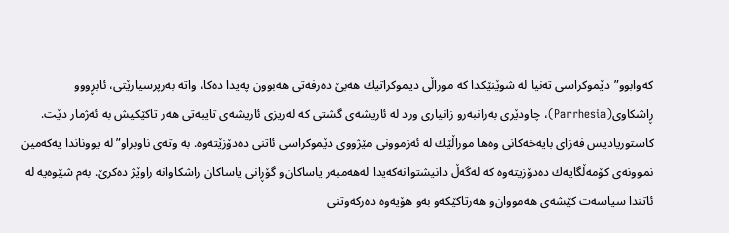كه‌وابوو”دێموكراسی‌ ته‌نیا له‌ شوێنێكدا كه‌ موراڵی‌ دیموكراتیك هه‌بێ‌ ده‌رفه‌تی‌ هه‌بوون په‌یدا ده‌كا، واته‌ به‌رپرسیارێتی‌، ئابڕوو‌و ڕاشكاوی‌(Parrhesia)، چاودێری‌ به‌رانبه‌ر‌و زانیاری‌ ورد له‌ ئاریشه‌ی‌ گشتی‌ كه‌ له‌ریزی‌ ئاریشه‌ی‌ تایبه‌تی‌ هه‌ر تاكێكیش به‌ ئه‌ژمار دێت.
كاستوریادیس فه‌زای‌ بایه‌خه‌كانی‌ وه‌ها موراڵێك له‌ ئه‌زموونی‌ مێژووی دێموكراسی‌ ئاتنی‌ ده‌دۆزێته‌وه‌. به‌ وته‌ی‌ ناوبراو”له‌ یووناندا یه‌كه‌مین نموونه‌ی‌ كۆمه‌ڵگایه‌ك ده‌دۆزیته‌وه‌ كه‌ له‌گه‌ڵ دانیشتوانه‌كه‌یدا له‌هه‌مبه‌ر یاساكان‌و گۆڕانی‌ یاساكان راشكاوانه‌ راوێژ ده‌كرێ‌. به‌م شێوه‌یه‌ له‌ ئاتندا سیاسه‌ت كێشه‌ی‌ هه‌مووان‌و هه‌رتاكێكه‌‌و به‌و هۆیه‌وه‌ ده‌ركه‌وتنی‌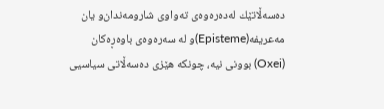ده‌سه‌ڵاتێك له‌ده‌ره‌وه‌ی‌ ته‌واوی‌ شارومه‌ندان‌و یان مه‌عریفه‌(Episteme)و له‌ سه‌ره‌وه‌ی‌ باوه‌ڕه‌كان
(Oxei) بوونی‌ نیه‌، چونكه‌ هێزی‌ ده‌سه‌ڵاتی‌ سیاسیی‌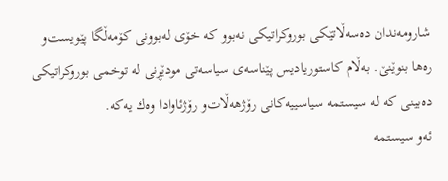شارومه‌ندان ده‌سه‌ڵاتێكی‌ بوروكراتیكی‌ نه‌بوو كه‌ خۆی‌ له‌بوونی‌ كۆمه‌ڵگا پێویست‌و ره‌ها بنوێنێ‌. به‌ڵام كاستوریادیس پێناسه‌ی‌ سیاسه‌تی‌ مودێڕنی‌ له‌ توخمی‌ بوروكراتیكی‌ ده‌بینی‌ كه‌ له‌ سیستمه‌ سیاسییه‌كانی‌ رۆژهه‌ڵات‌و رۆژئاوادا وه‌ك یه‌كه‌.
ئه‌و سیستمه‌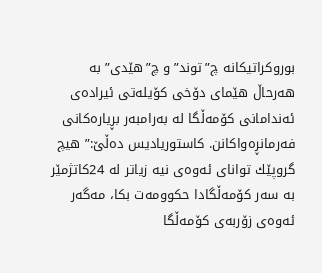بوروكراتیكانه‌ چ”توند”و چ”هێدی‌” به‌ هه‌رحاڵ هێمای‌ دۆخی‌ كۆیله‌تی‌ ئیراده‌ی‌ ئه‌ندامانی‌ كۆمه‌ڵگا له‌ به‌رامبه‌ر بڕیاره‌كانی‌ فه‌رمانڕه‌واكانن. كاستوریادیس ده‌ڵێ‌:” هیچ گروپێك توانای‌ ئه‌وه‌ی‌ نیه‌ زیاتر له‌ 24كاتژمێر به‌ سه‌ر كۆمه‌ڵگادا حكوومه‌ت بكا، مه‌گه‌ر ئه‌وه‌ی‌ زۆربه‌ی‌ كۆمه‌ڵگا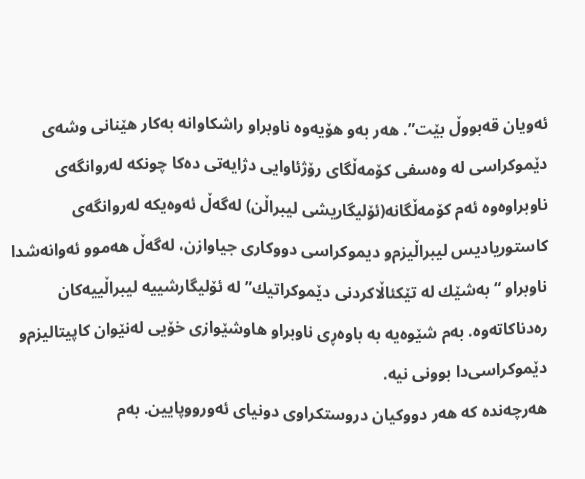ئه‌ویان قه‌بووڵ بێت”. هه‌ر به‌و هۆیه‌وه‌ ناوبراو راشكاوانه‌ به‌كار هێنانی‌ وشه‌ی‌ دێموكراسی‌ له‌ وه‌سفی‌ كۆمه‌ڵگای‌ رۆژئاوایی‌ دژایه‌تی‌ ده‌كا چونكه‌ له‌روانگه‌ی‌ ناوبراوه‌وه‌ ئه‌م كۆمه‌ڵگانه‌(ئۆلیگاریشی‌ لیبراڵن) له‌گه‌ڵ ئه‌وه‌یكه‌ له‌روانگه‌ی‌ كاستوریادیس لیبراڵیزم‌و دیموكراسی‌ دووكاری‌ جیاوازن، له‌گه‌ڵ هه‌موو ئه‌وانه‌شدا ناوبراو “به‌شێك له‌ تێكئاڵاكردنی‌ دێموكراتیك”له‌ ئۆلیگارشییه‌ لیبراڵییه‌كان ره‌دناكاته‌وه‌. به‌م شێوه‌یه‌ به‌ باوه‌ڕی‌ ناوبراو هاوشێوازی‌ خۆیی‌ له‌نێوان كاپیتالیزم‌و دێموكراسی‌دا بوونی‌ نیه‌.
هه‌رچه‌نده‌ كه‌ هه‌ر دووكیان دروستكراوی‌ دونیای‌ ئه‌ورووپایین. به‌م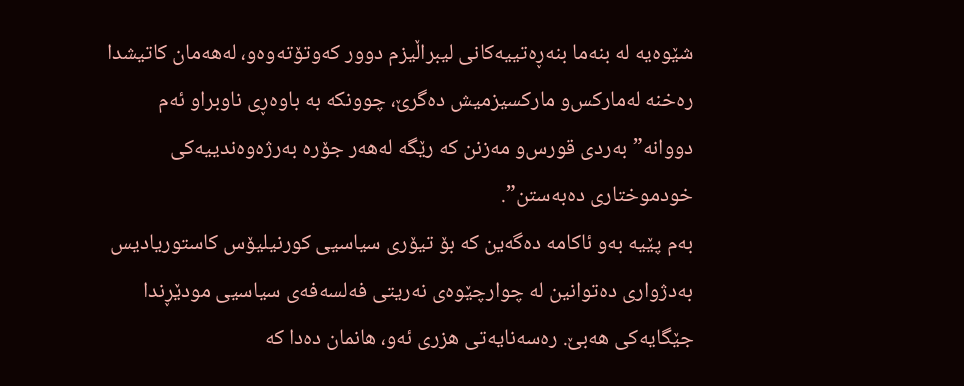شێوه‌یه‌ له‌ بنه‌ما بنه‌ڕه‌تییه‌كانی‌ لیبراڵیزم دوور كه‌وتۆته‌وه‌‌و، له‌هه‌مان كاتیشدا ره‌خنه‌ له‌ماركس‌و ماركسیزمیش ده‌گرێ‌، چوونكه‌ به‌ باوه‌ڕی‌ ناوبراو ئه‌م دووانه‌”به‌ردی‌ قورس‌و مه‌زنن كه‌ رێگه‌ له‌هه‌ر جۆره‌ به‌رژه‌وه‌ندییه‌كی‌ خودموختاری‌ ده‌به‌ستن”.
به‌م پێیه‌ به‌و ئاكامه‌ ده‌گه‌ین كه‌ بۆ تیۆری‌ سیاسیی‌ كورنیلیۆس كاستوریادیس به‌دژواری‌ ده‌توانین له‌ چوارچێوه‌ی‌ نه‌ریتی‌ فه‌لسه‌فه‌ی‌ سیاسیی‌ مودێڕندا جێگایه‌كی‌ هه‌بێ‌. ره‌سه‌نایه‌تی‌ هزری‌ ئه‌و، هانمان ده‌دا كه‌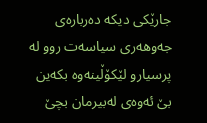جارێكی‌ دیكه‌ ده‌رباره‌ی‌ جه‌وهه‌ری‌ سیاسه‌ت روو له‌ پرسیار‌و لێكۆڵینه‌وه‌ بكه‌ین بێ‌ ئه‌وه‌ی‌ له‌بیرمان بچێ‌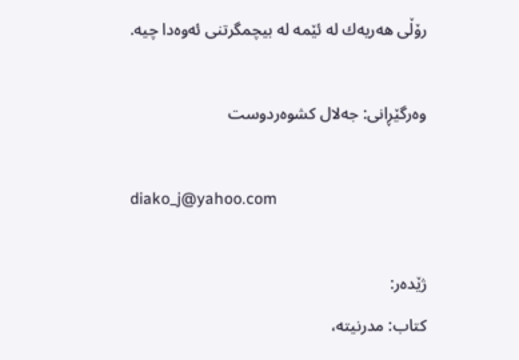رۆڵی‌ هه‌ریه‌ك له‌ ئێمه‌ له‌ بیچمگرتنی‌ ئه‌وه‌دا چیه‌.

وه‌رگێڕانی: جه‌لال كشوه‌ردوست

diako_j@yahoo.com

ژێده‌ر:
كتاب: مدرنیته‌،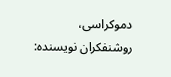دموكراسی‌، روشنفكران نویسنده‌: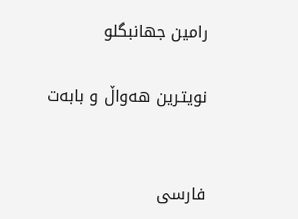رامین جهانبگلو

نویتـرین هەواڵ و بابەت


فارسی